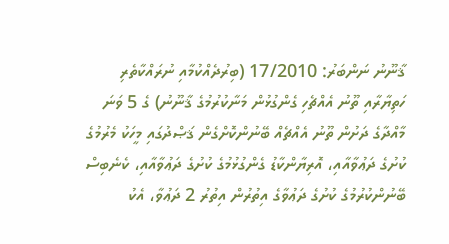ޤާނޫނު ނަންބަރު: 17/2010 (ބިރުދެއްކުމާއި ނުރައްކާތެރި ހަތިޔާރާއި ތޫނު އެއްޗެހި ގެންގުޅުން މަނާކުރުމުގެ ޤާނޫނު) ގެ 5 ވަނަ މާއްދާގެ ދަށުން ތޫނު އެއްޗެއް ބޭނުންކޮށްގެން ޤަޞްދުގައި މީހަކު މެރުމުގެ ކުށުގެ ދަޢުވާއާއި، އޮރިޔާންކާޑު ގެންގުޅުމުގެ ކުށުގެ ދަޢުވާއާއި، ކެނެބިސް ބޭނުންކުރުމުގެ ކުށުގެ ދަޢުވާގެ އިތުރުން އިތުރު 2 ދަޢުވާ، އެކު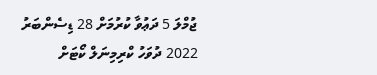ޖުމްލަ 5 ދަޢުވާ ކުރުމަށް 28 ޑިސެންބަރު 2022 ދުވަހު ކްރިމިނަލް ކޯޓަށް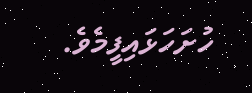ހުށަހަޅައިފީމެވެ.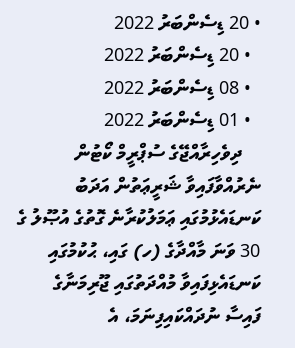• 20 ޑިސެންބަރު 2022
  • 20 ޑިސެންބަރު 2022
  • 08 ޑިސެންބަރު 2022
  • 01 ޑިސެންބަރު 2022
    ދިވެހިރާއްޖޭގެ ސުޕްރީމް ކޯޓުން ނެރުއްވާފައިވާ ޝަރީޢަތުން އަދަބު ކަނޑައެޅުމުގައި ޢަމަލުކުރާނެ ގޮތުގެ އުޞޫލު ގެ 30 ވަނަ މާއްދާގެ (ހ) ގައި، ޙުކުމުގައި ކަނޑައެޅިފައިވާ މުއްދަތުގައި ޖޫރިމަނާގެ ފައިސާ ނުދައްކައިފިނަމަ، އެ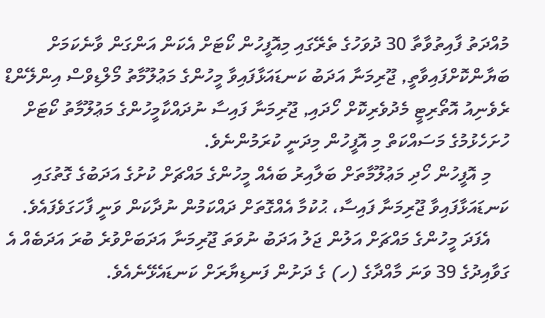މުއްދަތު ފާއިތުވާތާ 30 ދުވަހުގެ ތެރޭގައި މިއޮފީހުން ކޯޓަށް އެކަން އަންގަން ވާނެކަމަށް ބަޔާންކޮށްފައިވާތީ, ޖޫރިމަނާ އަދަބު ކަނޑައަޅާފައިވާ މީހުންގެ މަޢުލޫމާތު މޯލްޑިވްސް އިންލޭންޑް ރެވެނިއު އޮތޯރިޓީ މެދުވެރިކޮށް ހޯދައި, ޖޫރިމަނާ ފައިސާ ނުދައްކާމީހުންގެ މަޢުލޫމާތު ކޯޓަށް ހުށަހެޅުމުގެ މަސައްކަތް މި އޮފީހުން މިދަނީ ކުރަމުންނެވެ.
    މި އޮފީހުން ހޯދި މަޢުލޫމާތަށް ބަލާއިރު ބައެއް މީހުންގެ މައްޗަށް ކުށުގެ އަދަބުގެ ގޮތުގައި ކަނޑައަޅާފައިވާ ޖޫރިމަނާ ފައިސާ، ޙުކުމާ އެއްގޮތަށް ދައްކަމުން ނުދާކަން ވަނީ ފާހަގަވެފައެވެ.
    އެފަދަ މީހުންގެ މައްޗަށް އަލުން ޖަލު އަދަބު ނުވަތަ ޖޫރިމަނާ އަދަބަށްވުރެ ބުރަ އަދަބެއް އެ ގަވާއިދުގެ 39 ވަނަ މާއްދާގެ (ހ) ގެ ދަށުން ފަނޑިޔާރަށް ކަނޑައެޅޭނެއެވެ.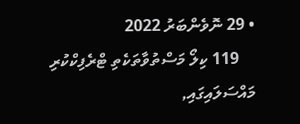• 29 ނޮވެންބަރު 2022
    119 ކިލޯ މަސްތުވާތަކެތި ޓްރެފިކްކުރި މައްސަލައިގައި,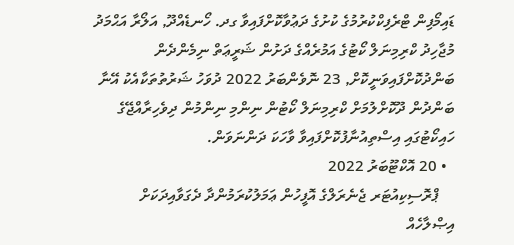ޑައިމޯފިން ޓްރެފިކްކުރުމުގެ ކުށުގެ ދަޢުވާކޮށްފައިވާ ގދ. ހޯނޑެއްދޫ, އަލޯރާ އަޙްމަދު މުޖާހިދު ކްރިމިނަލް ކޯޓުގެ އަމުރެއްގެ ދަށުން ޝަރީޢަތް ނިމެންދެން ބަންދުކޮށްފައިވަނީކޮށް, 23 ނޮވެންބަރު 2022 ދުވަހު ޝަރުތުތަކާއެކު އޭނާ ބަންދުން ދޫކޮށްލުމަށް ކްރިމިނަލް ކޯޓުން ނިންމި ނިންމުން ދިވެހިރާއްޖޭގެ ހައިކޯޓުގައި އިސްތިއުނާފުކޮށްފައިވާ ވާހަކަ ދަންނަވަން.
  • 20 އޮކްޓޫބަރު 2022
    ޕްރޮސިކިއުޓަރ ޖެނެރަލްގެ އޮފީހުން ޢަމަލުކުރަމުންދާ ދެގަވާއިދަކަށް އިޞްލާހެއް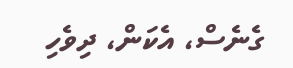ގެނެސް، އެކަން، ދިވެހި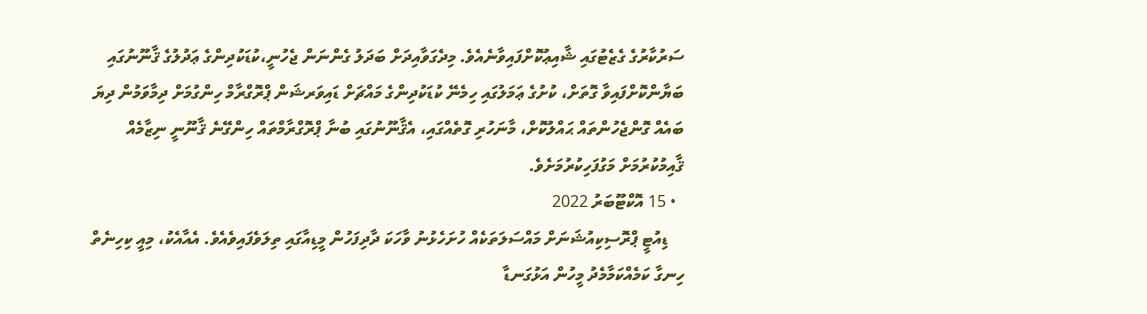ސަރުކާރުގެ ގެޒެޓުގައި ޝާއިޢުކޮށްފައިވާނެއެވެ. މިދެގަވާއިދަށް ބަދަލު ގެންނަން ޖެހުނީ،ކުޑަކުދިންގެ ޢަދުލުގެ ޤާނޫނުގައި ބަޔާންކޮށްފައިވާ ގޮތަށް، ކުށުގެ ޢަމަލުގައި ހިމެނޭ ކުޑަކުދިންގެ މައްޗަށް ޑައިވަރޝަން ޕްރޮގްރާމް ހިންގުމަށް ދިމާވަމުން ދިޔަ ބައެއް ގޮންޖެހުންތައް ޙައްލުކޮށް، މާނަހުރި ގޮތެއްގައި، އެޤާނޫނުގައި ބުނާ ޕްރޮގްރާމްތައް ހިންގޭނެ ޤާނޫނީ ނިޒާމެއް ޤާއިމުކުރުމަށް މަގުފަހިކުރުމަށެވެ.
  • 15 އޮކްޓޫބަރު 2022
    ޑިއުޓީ ޕްރޮސިކިއުޝަނަށް މައްސަލަތަކެއް ހުށަހެޅުނު ވާހަކަ ދާދިފަހުން މީޑިއާގައި ތިލަވެފައިވެއެވެ. އެއާއެކު، މިއީ ކިހިނެތް ހިނގާ ކަމެއްކަމާމެދު މީހުން އަޅުގަނޑާ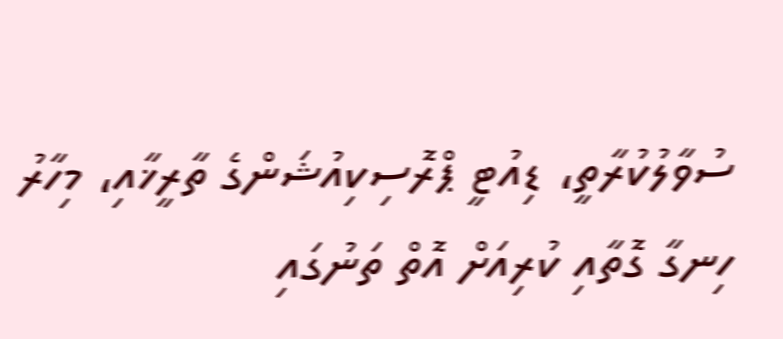ސުވާލުކުރާތީ، ޑިއުޓީ ޕްރޮސިކިއުޝަންގެ ތާރީޚާއި، މިހާރު ހިނގާ ގޮތާއި ކުރިއަށް އޮތް ތަނުގައި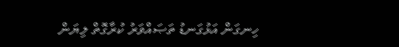ހިނގަން އަޅުގަނޑު ތަޞައްވަރު ކުރާގޮތް ލިޔަން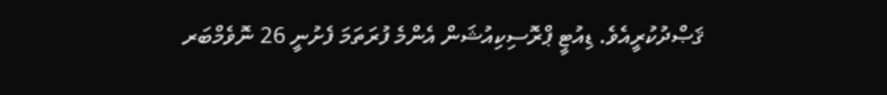ޤަޞްދުކުރީއެވެ. ޑިއުޓީ ޕްރޮސިކިއުޝަން އެންމެ ފުރަތަމަ ފެށުނީ 26 ނޮވެމްބަރ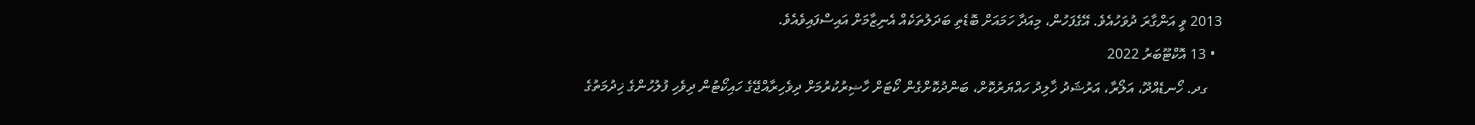2013 ވީ އަންގާރަ ދުވަހުއެވެ. އޭގެފަހުން، މިއަދާ ހަމައަށް ބޮޑެތި ބަދަލުތަކެއް އެނިޒާމަށް އައިސްފައިވެއެވެ.
  • 13 އޮކްޓޫބަރު 2022
    ގދ. ހޯނޑެއްދޫ، އަލޯރާ، އަރުޝަދު ޚާލިދު ހައްޔަރުކޮށް، ބަންދުކޮށްގެން ކޯޓަށް ހާޟިރުކުރުމަށް ދިވެހިރާއްޖޭގެ ހައިކޯޓުން ދިވެހި ފުލުހުންގެ ޚިދުމަތުގެ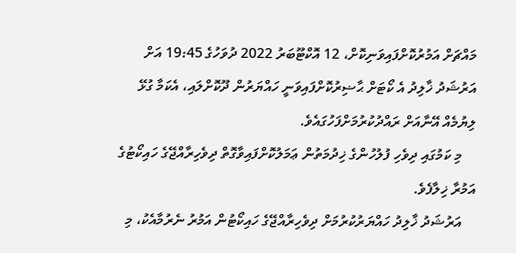މައްޗަށް އަމުރުކޮށްފައިވަނިކޮށް، 12 އޮކްޓޫބަރު 2022 ދުވަހުގެ 19:45 އަށް އަރުޝަދު ޚާލިދު އެ ކޯޓަށް ޙާޟިރުކޮށްފައިވަނީ ހައްޔަރުން ދޫކޮށްލައި، އެކަމާ ގުޅޭ ލިޔުމެއް އޭނާއަށް ރައްދުކުރުމަށްފަހުގައެވެ.
    މި ކަމުގައި ދިވެހި ފުލުހުންގެ ޚިދުމަތުން ޢަމަލުކޮށްފައިވާގޮތް ދިވެހިރާއްޖޭގެ ހައިކޯޓުގެ އަމުރާ ޚިލާފެވެ.
    އަރުޝަދު ޚާލިދު ހައްޔަރުކުރުމަށް ދިވެހިރާއްޖޭގެ ހައިކޯޓުން އަމުރު ނެރުމާއެކު، މި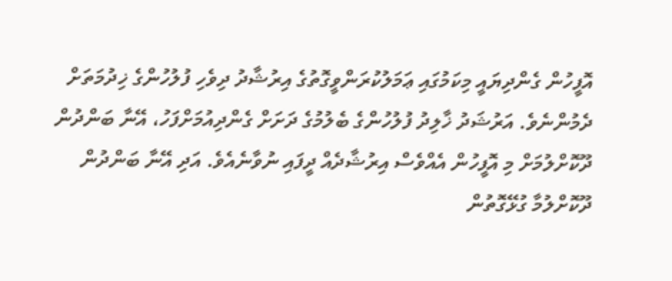އޮފީހުން ގެންދިޔައީ މިކަމުގައި ޢަމަލުކުރަންވީގޮތުގެ އިރުޝާދު ދިވެހި ފުލުހުންގެ ޚިދުމަތަށް ދެމުންނެވެ. އަރުޝަދު ޚާލިދު ފުލުހުންގެ ބެލުމުގެ ދަށަށް ގެންދިއުމަށްފަހު، އޭނާ ބަންދުން ދޫކޮށްލުމަށް މި އޮފީހުން އެއްވެސް އިރުޝާދެއް ދީފައި ނުވާނެއެވެ. އަދި އޭނާ ބަންދުން ދޫކޮށްލުމާ ގުޅޭގޮތުން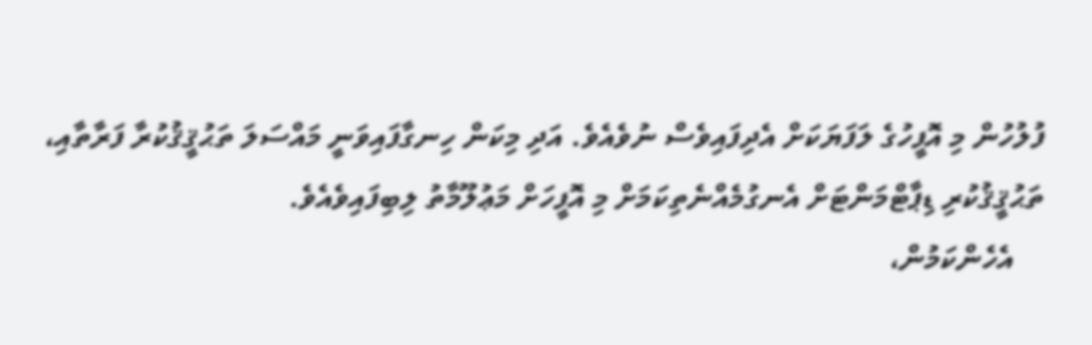ފުލުހުން މި އޮފީހުގެ ލަފަޔަކަށް އެދިފައިވެސް ނުވެއެވެ. އަދި މިކަން ހިނގާފައިވަނީ މައްސަލަ ތަޙުޤީޤުކުރާ ފަރާތާއި، ތަޙުޤީޤުކުރި ޑިޕާޓްމަންޓަށް އެނގުމެއްނެތިކަމަށް މި އޮފީހަށް މަޢުލޫމާތު ލިބިފައިވެއެވެ.
    އެހެންކަމުން،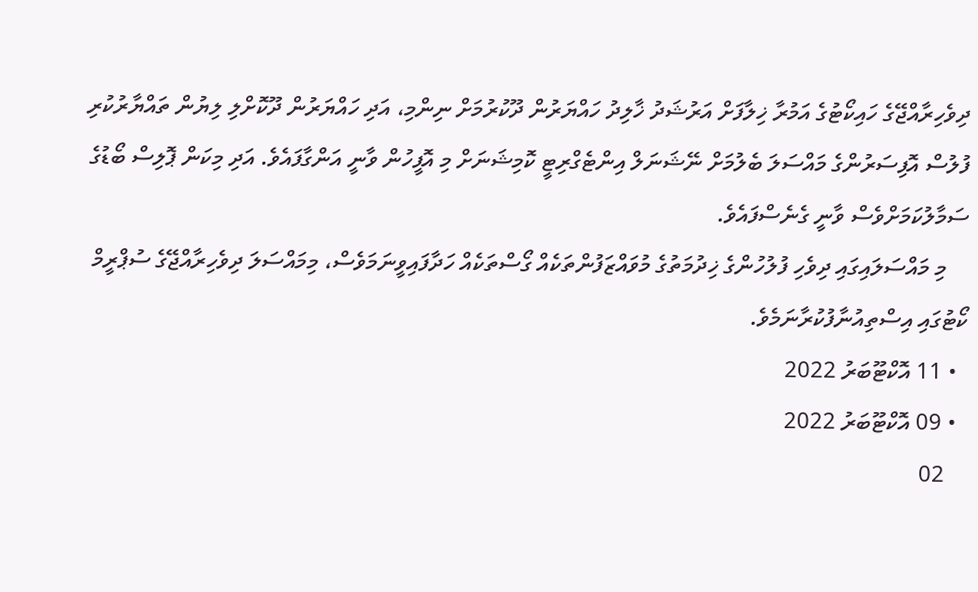ދިވެހިރާއްޖޭގެ ހައިކޯޓުގެ އަމުރާ ޚިލާފަށް އަރުޝަދު ޚާލިދު ހައްޔަރުން ދޫކުރުމަށް ނިންމި، އަދި ހައްޔަރުން ދޫކޮށްލި ލިޔުން ތައްޔާރުކުރި ފުލުސް އޮފިސަރުންގެ މައްސަލަ ބެލުމަށް ނޭޝަނަލް އިންޓެގްރިޓީ ކޮމިޝަނަށް މި އޮފީހުން ވާނީ އަންގާފައެވެ. އަދި މިކަން ޕޮލިސް ބޯޑުގެ ސަމާލުކަމަށްވެސް ވާނީ ގެނެސްފައެވެ.
    މި މައްސަލައިގައި ދިވެހި ފުލުހުންގެ ޚިދުމަތުގެ މުވައްޒަފުންތަކެއް ގޯސްތަކެއް ހަދާފައިވީނަމަވެސް، މިމައްސަލަ ދިވެހިރާއްޖޭގެ ސުޕްރީމް ކޯޓުގައި އިސްތިއުނާފުކުރާނަމެވެ.
  • 11 އޮކްޓޫބަރު 2022
  • 09 އޮކްޓޫބަރު 2022
    02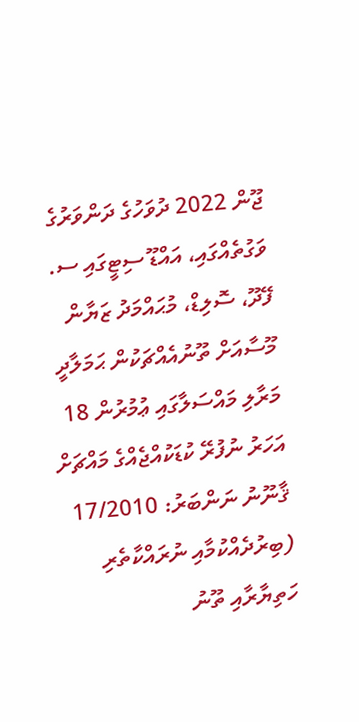ޖޫން 2022 ދުވަހުގެ ދަންވަރުގެ ވަގުތެއްގައި، އައްޑޫ ސިޓީގައި ސ. ފޭދޫ، ސޮލިޑް، މުޙައްމަދު ޒަޔާން މޫސާއަށް ތޫނުއެއްޗަކުން ޙަމަލާދީ މަރާލި މައްސަލާގައި ޢުމުރުން 18 އަހަރު ނުފުރޭ ކުޑަކުއްޖެއްގެ މައްޗަށް ޤާނޫނު ނަންބަރު: 17/2010 (ބިރުދެއްކުމާއި ނުރައްކާތެރި ހަތިޔާރާއި ތޫނު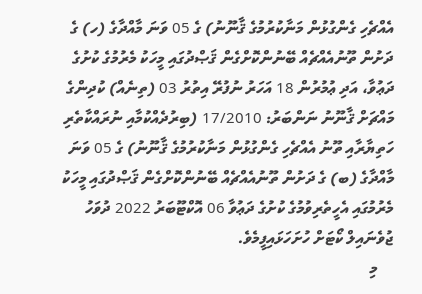އެއްޗެހި ގެންގުޅުން މަނާކުރުމުގެ ޤާނޫނު) ގެ 05 ވަނަ މާއްދާގެ (ހ) ގެ ދަށުން ތޫނުއެއްޗެއް ބޭނުންކޮށްގެން ޤަޞްދުގައި މީހަކު މެރުމުގެ ކުށުގެ ދަޢުވާ، އަދި ޢުމުރުން 18 އަހަރު ނުފުރޭ އިތުރު 03 (ތިނެއް) ކުދިންގެ މައްޗަށް ޤާނޫނު ނަންބަރު: 17/2010 (ބިރުދެއްކުމާއި ނުރައްކާތެރި ހަތިޔާރާއި ތޫނު އެއްޗެހި ގެންގުޅުން މަނާކުރުމުގެ ޤާނޫނު) ގެ 05 ވަނަ މާއްދާގެ (ބ) ގެ ދަށުން ތޫނުއެއްޗެއް ބޭނުންކޮށްގެން ޤަޞްދުގައި މީހަކު މެރުމުގައި އެހީތެރިވުމުގެ ކުށުގެ ދަޢުވާ 06 އޮކްޓޫބަރު 2022 ދުވަހު ޖުވެނައިލް ކޯޓަށް ހުށަހަޅައިފީމެވެ.
    މި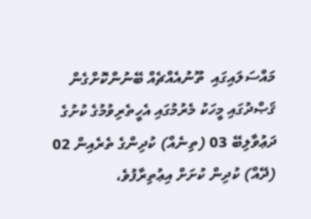މައްސަލައިގައި  ތޫނުއެއްޗެއް ބޭނުންކޮށްގެން ޤަޞްދުގައި މީހަކު މެރުމުގައި އެހީތެރިވުމުގެ ކުށުގެ ދަޢުވާލިބޭ 03 (ތިނެއް) ކުދިންގެ ތެރެއިން 02 (ދޭއް) ކުދިން ކުށަށް އިޢުތިރާފުވެ،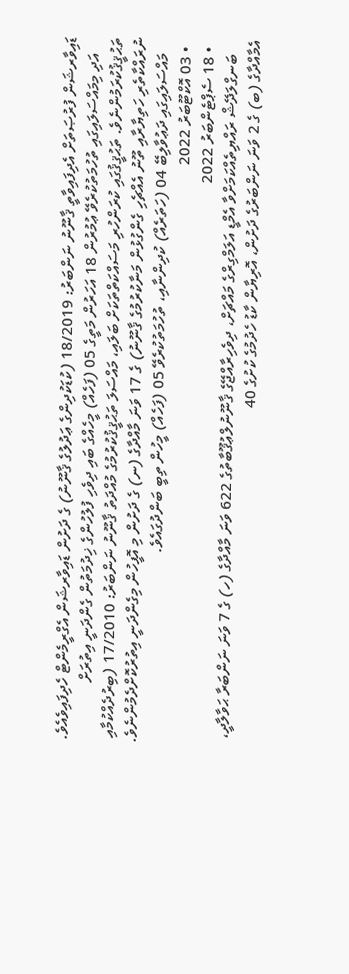ޑައިވާރޝަން ފުރުޞަތަށް އެދިފައިވާތީ ޤާނޫނު ނަންބަރު: 18/2019 (ކުޑަކުދިންގެ ޢަދުލުގެ ޤާނޫނު) ގެ ދަށުން ޑައިވާރޝަން އެގްރީމެންޓް ހެދިފައިވެއެވެ.
    އަދި މިމައްސަލައިގައި ތުހުމަތުކުރެވޭ ޢުމުރުން 18 އަހަރުން މަތީގެ 05 (ފަހެއް) މީހެއްގެ ބައި ދިވެހި ފުލުހުންގެ ޚިދުމަތުން ގެންދަނީ އިތުރަށް ތަޙުޤީޤުކުރަމުންނެވެ. ތަޙުޤީޤުގައި ކުރަންހުރި މަސައްކަތްތަކަށް ބަލައި، މައްސަލަ ތަޙުޤީޤުކުރުމުގެ މުއްދަތު ޤާނޫނު ނަންބަރު: 17/2010 (ބިރުދެއްކުމާއި ނުރައްކާތެރި ހަތިޔާރާއި ތޫނު އެއްޗެހި ގެންގުޅުން މަނާކުރުމުގެ ޤާނޫނު) ގެ 17 ވަނަ މާއްދާގެ (ނ) ގެ ދަށުން މި އޮފީހުން މިގެންދަނީ އިތުރުކޮށްދެމުންނެވެ.
    މައްސަލައިގައި ދަޢުވާލިބޭ 04 (ހަތަރެއް) ކުދިންނާއި، ތުހުމަތުކުރެވޭ 05 (ފަހެއް) މީހުން ތިބީ ބަންދުގައެވެ.
  • 03 އޮކްޓޫބަރު 2022
  • 18 ސެޕްޓެންބަރު 2022
    ބަނގްލަދޭޝް ރައްޔިތެއްކަމަށްވާ އެމްޑީ އަލަމްގިރްގެ މައްޗަށް، ދިވެހިރާއްޖޭގެ ޤާނޫނުލްޢުޤޫބާތުގެ 622 ވަނަ މާއްދާގެ (ހ) ގެ 7 ވަނަ ނަންބަރާ ޙަވާލާދީ، އެމާއްދާގެ (ބ) ގެ 2 ވަނަ ނަންބަރުގެ ދަށުން، އޮރިޔާން ކާޑު ހެދުމުގެ ކުށުގެ 40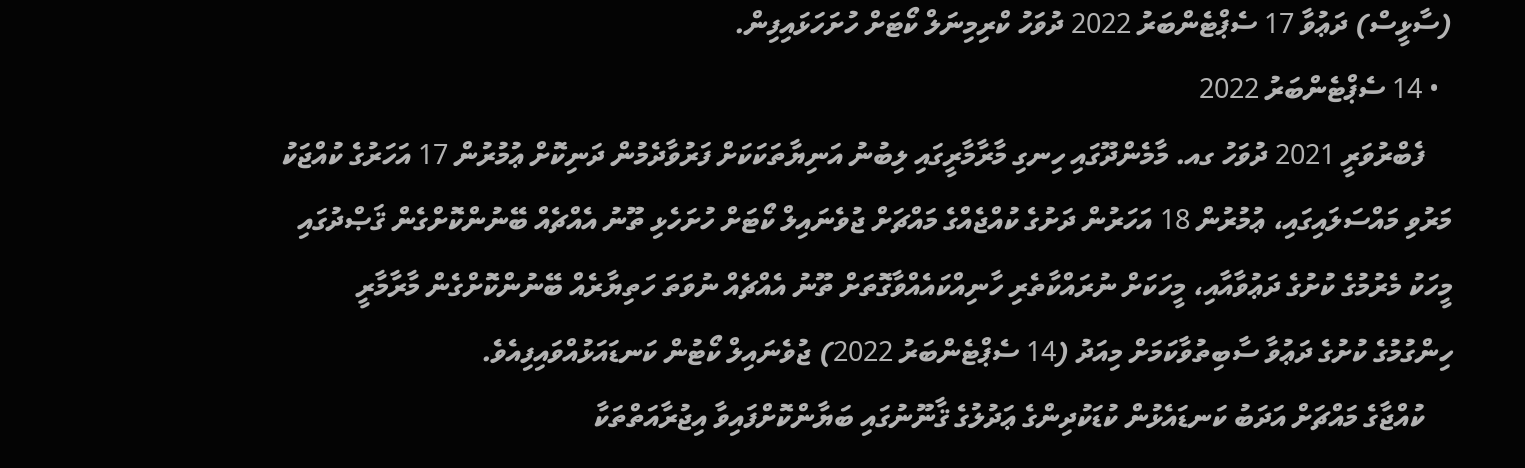(ސާޅީސް) ދަޢުވާ 17 ސެޕްޓެންބަރު 2022 ދުވަހު ކްރިމިނަލް ކޯޓަށް ހުށަހަޅައިފިން.
  • 14 ސެޕްޓެންބަރު 2022
    ފެބްރުވަރީ 2021 ދުވަހު ގއ. މާމެންދޫގައި ހިނގި މާރާމާރީގައި ލިބުނު އަނިޔާތަކަކަށް ފަރުވާދެމުން ދަނިކޮށް ޢުމުރުން 17 އަހަރުގެ ކުއްޖަކު މަރުވި މައްސަލައިގައި، ޢުމުރުން 18 އަހަރުން ދަށުގެ ކުއްޖެއްގެ މައްޗަށް ޖުވެނައިލް ކޯޓަށް ހުށަހެޅި ތޫނު އެއްޗެއް ބޭނުންކޮށްގެން ޤަޞްދުގައި މީހަކު މެރުމުގެ ކުށުގެ ދަޢުވާއާއި، މީހަކަށް ނުރައްކާތެރި ހާނިއްކައެއްވާގޮތަށް ތޫނު އެއްޗެއް ނުވަތަ ހަތިޔާރެއް ބޭނުންކޮށްގެން މާރާމާރީ ހިންގުމުގެ ކުށުގެ ދަޢުވާ ސާބިތުވާކަމަށް މިއަދު (14 ސެޕްޓެންބަރު 2022) ޖުވެނައިލް ކޯޓުން ކަނޑައަޅުއްވައިފިއެވެ.
    ކުއްޖާގެ މައްޗަށް އަދަބު ކަނޑައެޅުން ކުޑަކުދިންގެ ޢަދުލުގެ ޤާނޫނުގައި ބަޔާންކޮށްފައިވާ އިޖުރާއަތްތަކާ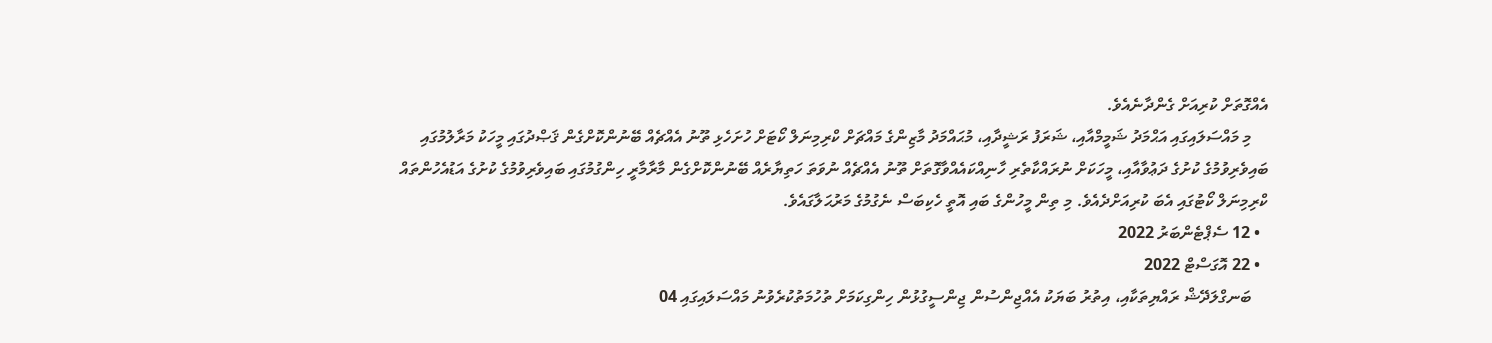އެއްގޮތަށް ކުރިއަށް ގެންދާނެއެވެ.
    މި މައްސަލައިގައި އަޙްމަދު ޝަމީމްއާއި، ޝަރަފު ރަޝީދާއި، މުޙައްމަދު މާޒިންގެ މައްޗަށް ކްރިމިނަލް ކޯޓަށް ހުށަހެޅި ތޫނު އެއްޗެއް ބޭނުންކޮށްގެން ޤަޞްދުގައި މީހަކު މަރާލުމުގައި ބައިވެރިވުމުގެ ކުށުގެ ދަޢުވާއާއި، މީހަކަށް ނުރައްކާތެރި ހާނިއްކައެއްވާގޮތަށް ތޫނު އެއްޗެއް ނުވަތަ ހަތިޔާރެއް ބޭނުންކޮށްގެން މާރާމާރީ ހިންގުމުގައި ބައިވެރިވުމުގެ ކުށުގެ އަޑުއެހުންތައް ކްރިމިނަލް ކޯޓުގައި އެބަ ކުރިއަށްދެއެވެ. މި ތިން މީހުންގެ ބައި އޮތީ ހެކިބަސް ނެގުމުގެ މަރުޙަލާގައެވެ.
  • 12 ސެޕްޓެންބަރު 2022
  • 22 އޮގަސްޓް 2022
    ބަނގްލަދޭޝް ރައްޔިތަކާއި، އިތުރު ބަޔަކު އެއްޖިންސުން ޖިންސީގުޅުން ހިންގިކަމަށް ތުހުމަތުކުރެވުނު މައްސަލައިގައި 04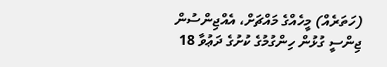(ހަތަރެއް) މީހެއްގެ މައްޗަށް، އެއްޖިންސުން ޖިންސީ ގުޅުން ހިންގުމުގެ ކުށުގެ ދަޢުވާ 18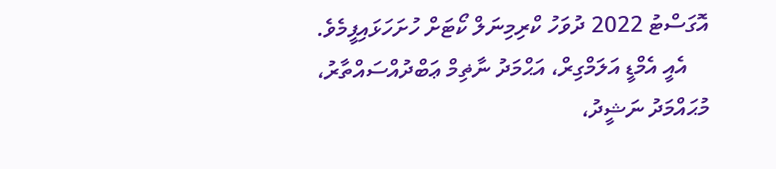އޮގަސްޓު 2022 ދުވަހު ކްރިމިނަލް ކޯޓަށް ހުށަހަޅައިފީމެވެ.
    އެއީ އެމްޑީ އަލަމްގިރް، އަޙްމަދު ނާޡިމް ޢަބްދުއްސައްތާރު، މުޙައްމަދު ނަޝީދު،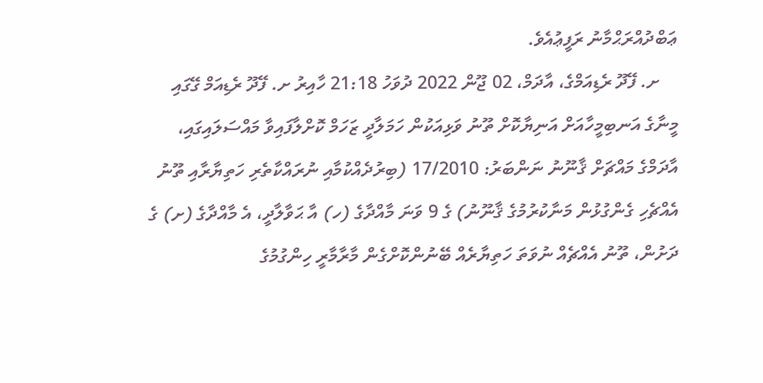ޢަބްދުއްރަޙްމާނު ރަފީޢުއެވެ.
    ށ. ފޭދޫ ރެޑިއަމްގެ، އާދަމް، 02 ޖޫން 2022 ދުވަހު 21:18 ހާއިރު ށ. ފޭދޫ ރެޑިއަމް ގޭގައި މީނާގެ އަނބިމީހާއަށް އަނިޔާކޮށް ތޫނު ވަޅިއަކުން ހަމަލާދީ ޒަހަމް ކޮށްލާފައިވާ މައްސަލައިގައި، އާދަމްގެ މައްޗަށް ޤާނޫނު ނަންބަރު: 17/2010 (ބިރުދެއްކުމާއި ނުރައްކާތެރި ހަތިޔާރާއި ތޫނު އެއްޗެހި ގެންގުޅުން މަނާކުރުމުގެ ޤާނޫނު) ގެ 9 ވަނަ މާއްދާގެ (ހ) އާ ޙަވާލާދީ، އެ މާއްދާގެ (ށ) ގެ ދަށުން، ތޫނު އެއްޗެއް ނުވަތަ ހަތިޔާރެއް ބޭނުންކޮށްގެން މާރާމާރީ ހިންގުމުގެ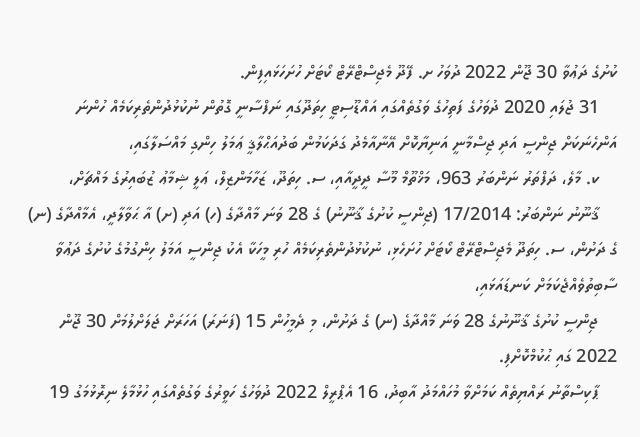ކުށުގެ ދަޢުވާ 30 ޖޫން 2022 ދުވަހު ށ. ފޭދޫ މެޖިސްޓްރޭޓް ކޯޓަށް ހުށަހަޅައިފިން.
    31 ޖުލައި 2020 ދުވަހުގެ ފަތިހުގެ ވަގުތެއްގައި އައްޑޫސިޓީ ހިތަދޫގައި ނަފްސާނީ ގޮތުން ނުކުޅުދުންތެރިކަމެއް ހުންނަ އަންހެނަކަށް ޖިންސީ އަދި ޖިސްމާނީ އަނިޔާކޮށް އޭނާއާމެދު ގަދަކަމުން ބަދުއަޙްލާޤީ ޢަމަލު ހިންގި މައްސަލާގައި،
    ކ. މާލެ، ދަފްތަރު ނަންބަރު 963، މަޚްތޫމް މޫސާ ދީދީއާއި، ސ. ހިތަދޫ، ޒަހާމަންޒިލް، ޢަލީ ޝިމާޢު ޒުބައިރުގެ މައްޗަށް،
    ޤާނޫނު ނަންބަރު: 17/2014 (ޖިންސީ ކުށުގެ ޤާނޫނު) ގެ 28 ވަނަ މާއްދާގެ (ހ) އަދި (ށ) އާ ޙަވާލާދީ، އެމާއްދާގެ (ނ) ގެ ދަށުން، ސ. ހިތަދޫ މެޖިސްޓްރޭޓް ކޯޓަށް ހުށަހެޅި، ނުކުޅުދުންތެރިކަމެއް ހުރި މީހަކާ އެކު ޖިންސީ އަމަލު ހިންގުމުގެ ކުށުގެ ދަޢުވާ ސާބިތުވެއްޖެކަމަށް ކަނޑައަޅައި،
    ޖިންސީ ކުށުގެ ޤާނޫނުގެ 28 ވަނަ މާއްދާގެ (ނ) ގެ ދަށުން، މި ދެމީހުން 15 (ފަނަރަ) އަހަރަށް ޖަލަށްލުމަށް 30 ޖޫން 2022 ގައި ޙުކުމްކޮށްފި.
    ޕާކިސްތާނު ރައްޔިތެއް ކަމަށްވާ މުހައްމަދު އާބިދު، 16 އެޕްރީލް 2022 ދުވަހުގެ ހަވީރުގެ ވަގުތެއްގައި ހުޅުމާލެ ނިރޮޅުމަގު 19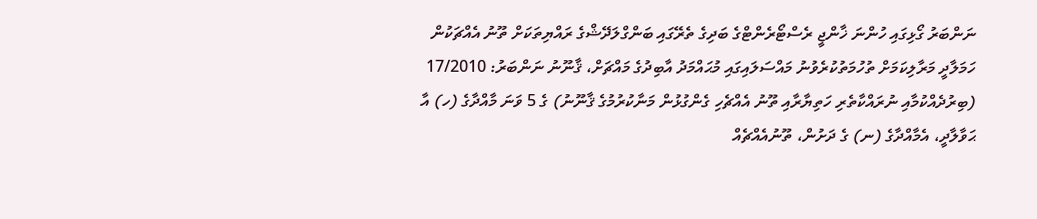ނަންބަރު ގޯޅިގައި ހުންނަ ޚާންޖީ ރެސްޓޯރެންޓްގެ ބަދިގެ ތެރޭގައި ބަންގްލަދޭޝްގެ ރައްޔިތަކަށް ތޫނު އެއްޗަކުން ހަމަލާދީ މަރާލިކަމަށް ތުހުމަތުކުރެވުނު މައްސަލައިގައި މުޙައްމަދު އާބިދުގެ މައްޗަށް، ޤާނޫނު ނަންބަރު: 17/2010 (ބިރުދެއްކުމާއި ނުރައްކާތެރި ހަތިޔާރާއި ތޫނު އެއްޗެހި ގެންގުޅުން މަނާކުރުމުގެ ޤާނޫނު) ގެ 5 ވަނަ މާއްދާގެ (ހ) އާ ޙަވާލާދީ، އެމާއްދާގެ (ނ) ގެ ދަށުން، ތޫނުއެއްޗެއް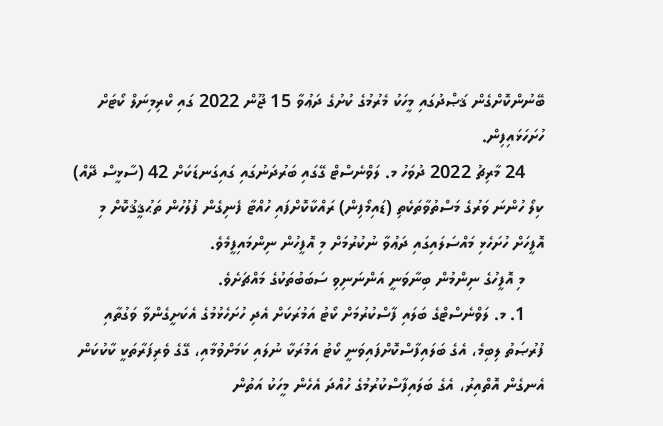ބޭނުންކޮށްގެން ޤަޞްދުގައި މީހަކު މެރުމުގެ ކުށުގެ ދަޢުވާ 15 ޖޫން 2022 ގައި ކްރިމިނަލް ކޯޓަށް ހުށަހަޅައިފިން.
    24 މާރިޗު 2022 ދުވަހު މ. ލަވްނެސްޓް ގޭގައި ބަރުދަނުގައި ގައިގަނޑަކަށް 42 (ސާޅީސް ދޭއް) ކިލޯ ހުންނަ ވަރުގެ މަސްތުވާތަކެތި (ޑައިމޯފިން) ރައްކާކޮށްފައި ހުއްޓާ ފެނިގެން ފުލުހުން ތަޙުޤީޤުކޮށް މި އޮފީހަށް ހުށަހެޅި މައްސަލައިގައި ދަޢުވާ ނުކުރުމަށް މި އޮފީހުން ނިންމައިފީމެވެ.
    މި އޮފީހުގެ ނިންމުން ބިނާވަނީ އަންނަނިވި ސަބަބުތަކުގެ މައްޗަށެވެ.
    1. މ. ލަވްނެސްޓްގެ ބަލައި ފާސްކުރުމަށް ކޯޓު އަމުރަކަށް އެދި ހުށަހެޅުމުގެ އެކަށީގެންވާ ވަގުތާއި ފުރުޞަތު ލިބިމެ، އެގެ ބަލައިފާސްކޮށްފައިވަނީ ކޯޓު އަމުރަކާ ނުލައި ކަމަށްވުމާއި، ގޭގެ ވެރިފަރާތަކީ ކާކުކަން އެނގެން އޮތްއިރު، އެގެ ބަލައިފާސްކުރުމުގެ ހުއްދަ އެހެން މީހަކު އަތުން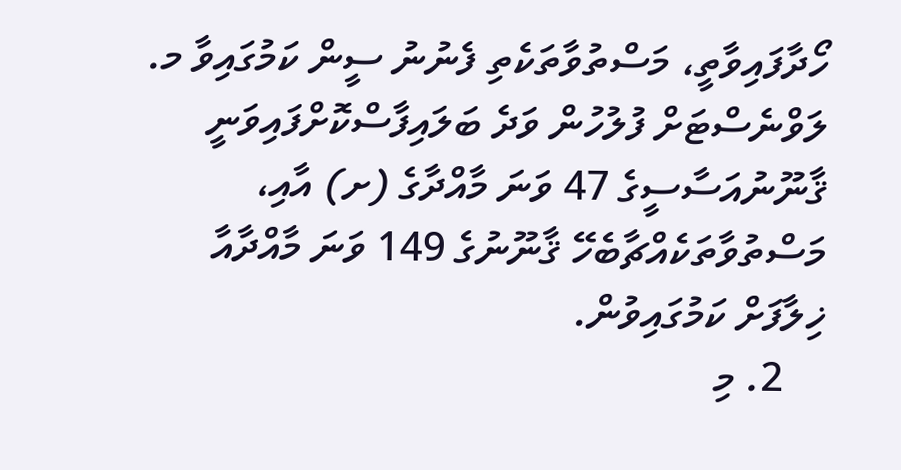ހޯދާފައިވާތީ، މަސްތުވާތަކެތި ފެނުނު ސީން ކަމުގައިވާ މ. ލަވްނެސްޓަށް ފުލުހުން ވަދެ ބަލައިފާސްކޮށްފައިވަނީ ޤާނޫނުއަސާސީގެ 47 ވަނަ މާއްދާގެ (ށ) އާއި، މަސްތުވާތަކެއްޗާބެހޭ ޤާނޫނުގެ 149 ވަނަ މާއްދާއާ ޚިލާފަށް ކަމުގައިވުން.
    2. މި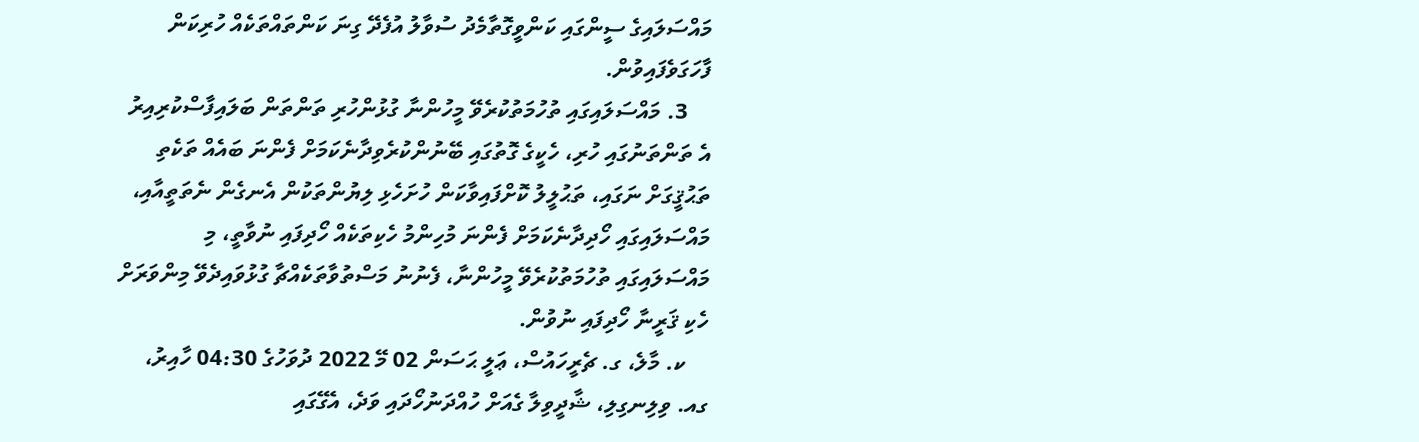މައްސަލައިގެ ސީންގައި ކަންވީގޮތާމެދު ސުވާލު އުފެދޭ ގިނަ ކަންތައްތަކެއް ހުރިކަން  ފާހަގަވެފައިވުން.
    3. މައްސަލައިގައި ތުހުމަތުކުރެވޭ މީހުންނާ ގުޅުންހުރި ތަންތަން ބަލައިފާސްކުރިއިރު އެ ތަންތަނުގައި ހުރި، ހެކީގެ ގޮތުގައި ބޭނުންކުރެވިދާނެކަމަށް ފެންނަ ބައެއް ތަކެތި ތަޙުޤީގަށް ނަގައި، ތަޙުލީލު ކޮށްފައިވާކަން ހުށަހެޅި ލިޔުންތަކުން އެނގެން ނެތަތީއާއި، މައްސަލައިގައި ހޯދިދާނެކަމަށް ފެންނަ މުހިންމު ހެކިތަކެއް ހޯދިފައި ނުވާތީ، މި މައްސަލައިގައި ތުހުމަތުކުރެވޭ މީހުންނާ، ފެނުނު މަސްތުވާތަކެއްޗާ ގުޅުވައިދެވޭ މިންވަރަށް ހެކި ޤަރީނާ ހޯދިފައި ނުވުން.
    ކ. މާލެ، ގ. ޗެރީހައުސް، ޢަލީ ޙަސަން 02 މޭ 2022 ދުވަހުގެ 04:30 ހާއިރު، ގއ. ވިލިނގިލި، ޝާދީވިލާ ގެއަށް ހުއްދަނުހޯދައި ވަދެ، އެގޭގައި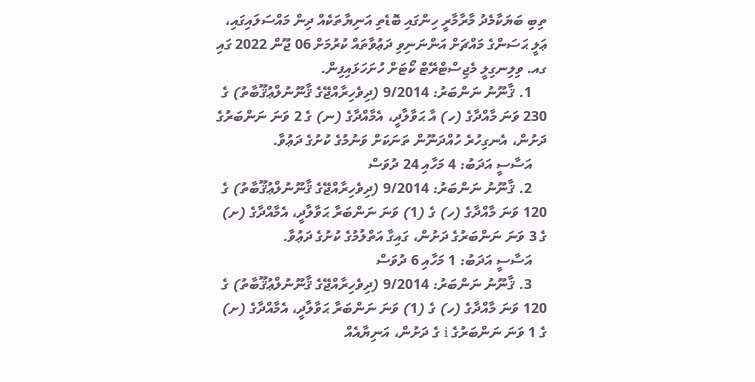ތިބި ބަޔަކާމެދު މާރާމާރީ ހިންގައި ބޮޑެތި އަނިޔާތަކެއް ދިން މައްސަލައިގައި، ޢަލީ ޙަސަންގެ މައްޗަށް އަންނަނިވި ދަޢުވާތައް ކުރުމަށް 06 ޖޫން 2022 ގައި ގއ. ވިލިނގިލީ މެޖިސްޓްރޭޓް ކޯޓަށް ހުށަހަޅައިފިން.
    1. ޤާނޫނު ނަންބަރު: 9/2014 (ދިވެހިރާއްޖޭގެ ޤާނޫނުލްޢުޤޫބާތު) ގެ 230 ވަނަ މާއްދާގެ (ހ) އާ ޙަވާލާދީ، އެމާއްދާގެ (ނ) ގެ 2 ވަނަ ނަންބަރުގެ ދަށުން، އެނގިހުރެ ހުއްދަނޫން ތަނަކަށް ވަނުމުގެ ކުށުގެ ދަޢުވާ.
    އަސާސީ އަދަބު: 4 މަހާއި 24 ދުވަސް
    2. ޤާނޫނު ނަންބަރު: 9/2014 (ދިވެހިރާއްޖޭގެ ޤާނޫނުލްޢުޤޫބާތު) ގެ 120 ވަނަ މާއްދާގެ (ހ) ގެ (1) ވަނަ ނަންބަރާ ޙަވާލާދީ، އެމާއްދާގެ (ށ) ގެ 3 ވަނަ ނަންބަރުގެ ދަށުން، ގައިގާ އަތްލުމުގެ ކުށުގެ ދަޢުވާ.
    އަސާސީ އަދަބު: 1 މަހާއި 6 ދުވަސް
    3. ޤާނޫނު ނަންބަރު: 9/2014 (ދިވެހިރާއްޖޭގެ ޤާނޫނުލްޢުޤޫބާތު) ގެ 120 ވަނަ މާއްދާގެ (ހ) ގެ (1) ވަނަ ނަންބަރާ ޙަވާލާދީ، އެމާއްދާގެ (ށ) ގެ 1 ވަނަ ނަންބަރުގެ i ގެ ދަށުން، އަނިޔާއެއް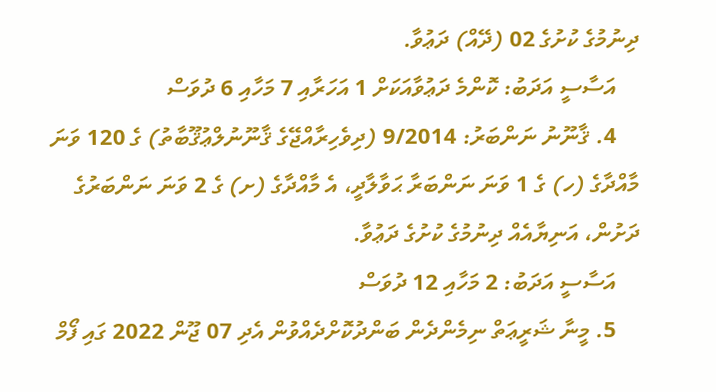ދިނުމުގެ ކުށުގެ 02 (ދޭއް) ދަޢުވާ.
    އަސާސީ އަދަބު: ކޮންމެ ދަޢުވާއަކަށް 1 އަހަރާއި 7 މަހާއި 6 ދުވަސް
    4. ޤާނޫނު ނަންބަރު: 9/2014 (ދިވެހިރާއްޖޭގެ ޤާނޫނުލްޢުޤޫބާތު) ގެ 120 ވަނަ މާއްދާގެ (ހ) ގެ 1 ވަނަ ނަންބަރާ ޙަވާލާދީ، އެ މާއްދާގެ (ށ) ގެ 2 ވަނަ ނަންބަރުގެ ދަށުން، އަނިޔާއެއް ދިނުމުގެ ކުށުގެ ދަޢުވާ.
    އަސާސީ އަދަބު: 2 މަހާއި 12 ދުވަސް
    5. މީނާ ޝަރީޢަތް ނިމެންދެން ބަންދުކޮށްދެއްވުން އެދި 07 ޖޫން 2022 ގައި ފޯމް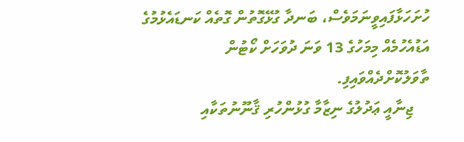ހުށަހަޅާފައިވީނަމަވެސް، ބަނދާ ގުޅޭގޮތުން ގޮތެއް ކަނޑައެޅުމުގެ އަޑުއެހުމެއް މިމަހުގެ 13 ވަނަ ދުވަހަށް ކޯޓުން ތާވަލުކޮށްދެއްވައިފި.
    ޖިނާއީ ޢަދުލުގެ ނިޒާމާ ގުޅުންހުރި ޤާނޫނުތަކާއި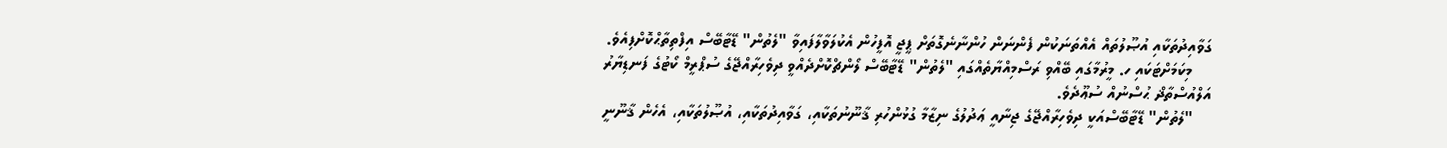ގަވާއިދުތަކާއި އުޞޫލުތައް އެއްތަނަކުން ފެންނަން ހުންނާނެގޮތަށް ޕީޖީ އޮފީހުން އެކުލަވާލާފައިވާ "ލެތުން" ޑޭޓާބޭސް އިފްތިތާޙްކޮށްފިއެވެ.
    މިކަމަށްޓަކައި ހ. މީރުމާގައި ބޭއްވި ރަސްމިއްޔާތެއްގައި "ލެތުން" ޑޭޓާބޭސް ލޯންޗްކޮށްދެއްވީ ދިވެހިރާއްޖޭގެ ސުޕްރީމް ކޯޓުގެ ފަނޑިޔާރު އަލްއުސްތާޛް ޙުސްނުއް ސުޢޫދެވެ.
    "ލެތުން" ޑޭޓާބޭސްއަކީ ދިވެހިރާއްޖޭގެ ޖިނާއީ ޢަދުލުގެ ނިޒާމާ ގުޅުންހުރި ޤާނޫނުތަކާއި، ގަވާއިދުތަކާއި، އުޞޫލުތަކާއި، އެހެން ޤާނޫނީ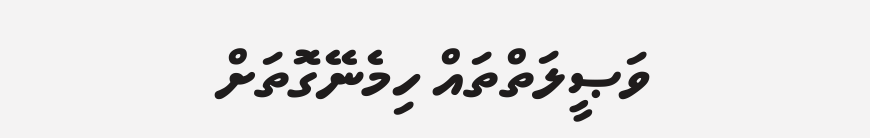ވަޞީލަތްތައް ހިމެނޭގޮތަށް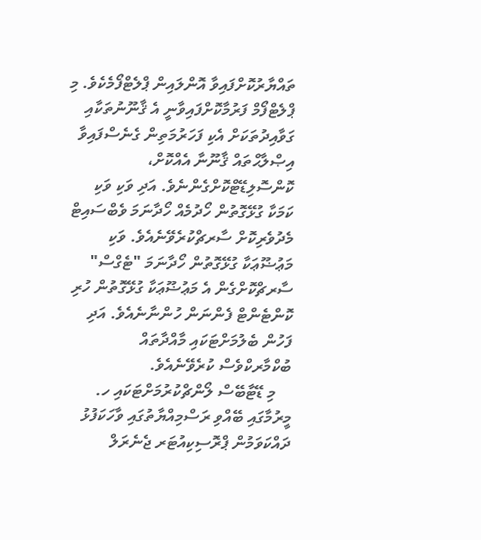ތައްޔާރުކޮށްފައިވާ އޮންލައިން ޕްލެޓްފޯމެކެވެ. މި ޕްލެޓްފޯމް ފަރުމާކޮށްފައިވާނީ އެ ޤާނޫނުތަކާއި ގަވާއިދުތަކަށް އެކި ފަހަރުމަތިން ގެނެސްފައިވާ އިޞްލާޙްތައް ޤާނޫނާ އެއްކޮށް، ކޮންސޮލިޑޭޓްކޮށްގެންނެވެ. އަދި ވަކި ވަކި ކަމަކާ ގުޅޭގޮތުން ހޯދުމެއް ހޯދާނަމަ ވެބްސައިޓް މެދުވެރިކޮށް ސާރޗްކުރެވޭނެއެވެ. ވަކި މަޢުޟޫޢަކާ ގުޅޭގޮތުން ހޯދާނަމަ "ޓެގްސް" ސާރޗްކޮށްގެން އެ މަޢުޟޫޢަކާ ގުޅޭގޮތުން ހުރި ކޮންޓެންޓް ފެންނަން ހުންނާނެއެވެ. އަދި ފަހުން ބެލުމަށްޓަކައި މާއްދާތައް ބުކްމާރކްވެސް ކުރެވޭނެއެވެ.
    މި ޑޭޓާބޭސް ލޯންޗްކުރުމަށްޓަކައި ހ. މީރުމާގައި ބޭއްވި ރަސްމިއްޔާތުގައި ވާހަކަފުޅު ދައްކަވަމުން ޕްރޮސިކިއުޓަރ ޖެނެރަލް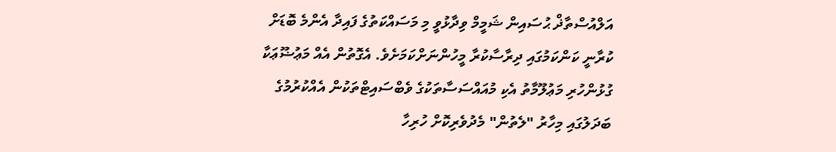އަލްއުސްތާޛް ޙުސައިން ޝަމީމް ވިދާޅުވީ މި މަސައްކަތުގެ ފައިދާ އެންމެ ބޮޑަށް ކުރާނީ ކަންކަމުގައި ދިރާސާކުރާ މީހުންނަށްކަމަށެވެ. އެގޮތުން އެއް މަޢުޟޫޢަކާ ގުޅުންހުރި މަޢުލޫމާތު އެކި މުއައްސަސާތަކުގެ ވެބްސައިޓްތަކުން އެއްކުރުމުގެ ބަދަލުގައި މިހާރު "ލެތުން" މެދުވެރިކޮށް ހުރިހާ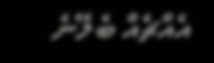އެއްޗެއް ބެލޭނެ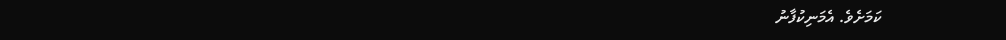ކަމަށެވެ. އެމަނިކުފާނު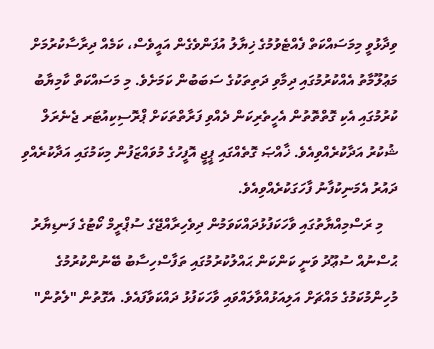ވިދާޅުވީ މިމަސައްކަތް ފެއްޓެވުމުގެ ޚިޔާލު އުފަންވެގެން އައީވެސް، ކަމެއް ދިރާސާކުރުމަށް މަޢުލޫމާތު އެއްކުރުމުގައި ދިމާވި ދަތިތަކުގެ ސަބަބުން ކަމަށެވެ. މި މަސައްކަތް ކާމިޔާބު ކުރުމުގައި އެކި ގޮތްތޮތުން އެހީތެރިކަން ދެއްވި ފަރާތްތަކަށް ޕްރޮސިކިއުޓަރ ޖެނެރަލް ޝުކުރު އަދާކުރެއްވިއެވެ. ޚާއްޞަ ގޮތެއްގައި ޕީޖީ އޮފީހުގެ މުވައްޒަފުން މިކަމުގައި އަދާކުރެއްވި ދައުރު އެމަނިކުފާނު ފާހަގަކުރެއްވިއެވެ.
    މި ރަސްމިއްޔާތުގައި ވާހަކަފުޅުދައްކަވަމުން ދިވެހިރާއްޖޭގެ ސުޕްރީމް ކޯޓުގެ ފަނޑިޔާރު ޙުސްނުއް ސުޢޫދު ވަނީ ކަންކަން ޙައްލުކުރުމުގައި ތަފާސްހިސާބު ބޭނުންކުރުމުގެ މުހިންމުކަމުގެ މައްޗަށް އަލިއަޅުއްވާލައްވައި ވާހަކަފުޅު ދައްކަވާފައެވެ. އެގޮތުން "ލެތުން"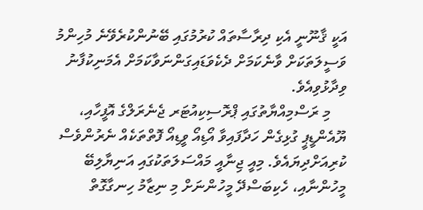އަކީ ޤާނޫނީ އެކި ދިރާސާތައް ކުރުމުގައި ބޭނުންކުރެވޭނެ މުހިންމު ވަސީލަތަކަށް ވާނެކަމަށް ދެކެވަޑައިގަންނަވާކަމަށް އެމަނިކުފާނު ވިދާޅުވިއެވެ.
    މި ރަސްމިއްޔާތުގައި ޕްރޮސިކިއުޓަރ ޖެނެރަލްގެ އޮފީހާއި، ޔޫއެންޑީޕީ ގުޅިގެން ހަދާފައިވާ އޯޑިއޯ ވީޑިއޯ ފޮތްތަކެއް ނެރުންވެސް ކުރިއަށްދިޔައެވެ. މިއީ ޖިނާއީ މައްސަލަތަކުގައި އަނިޔާލިބޭ މީހުންނާއި، ހެކިބަސްދޭ މީހުންނަށް މި ނިޒާމު ހިނގާގޮތް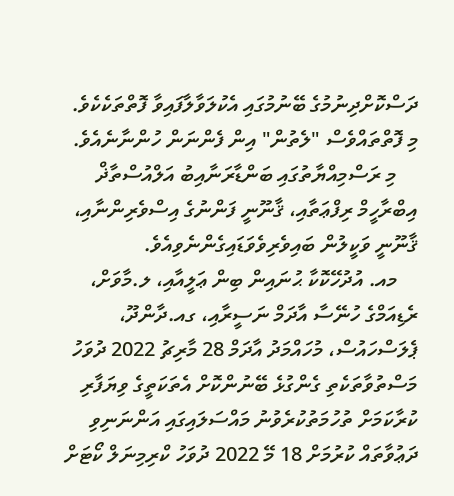ދަސްކޮށްދިނުމުގެ ބޭނުމުގައި އެކުލަވާލާފައިވާ ފޮތްތަކެކެވެ. މި ފޮތްތައްވެސް "ލެތުން" އިން ފެންނަން ހުންނާނެއެވެ.
    މި ރަސްމިއްޔާތުގައި ބަންޑާރަނާއިބު އަލްއުސްތާޛް އިބްރާހީމް ރިފްޢަތާއި، ޤާނޫނީ ފަންނުގެ އިސްވެރިންނާއި، ޤާނޫނީ ވަކީލުން ބައިވެރިވެވަޑައިގެންނެވިއެވެ.
    މއ. އުދުހޭކޮކާ ޙުނައިން ބިން ޢަލީއާއި، ލ.މާވަށް، ރެޑިއަމްގެ ހުނޭސާ އާދަމް ނަސީރާއި، ގއ.ދާންދޫ، ޕެލަސްހައުސް، މުހައްމަދު އާދަމް 28 މާރިޗު 2022 ދުވަހު މަސްތުވާތަކެތި ގެންގުޅެ ބޭނުންކޮށް އެތަކަތީގެ ވިޔަފާރި ކުރާކަމަށް ތުހުމަތުކުރެވުނު މައްސަލައިގައި އަންނަނިވި ދަޢުވާތައް ކުރުމަށް 18 މޭ 2022 ދުވަހު ކްރިމިނަލް ކޯޓަށް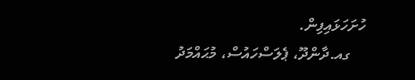ހުށަހަޅައިފިން.
    ގއ.ދާންދޫ، ޕެލަސްހައުސް، މުޙައްމަދު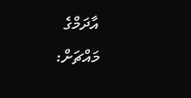އާދަމްގެ މައްޗަށް: